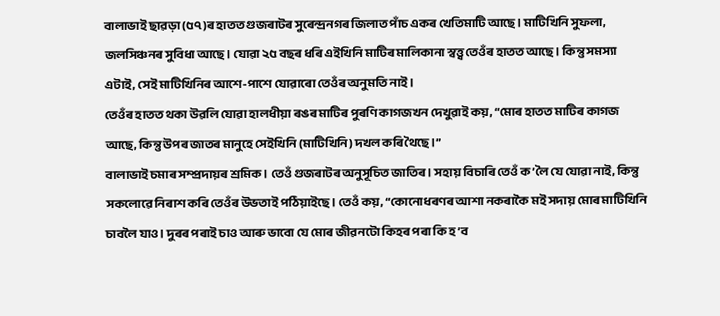বালাভাই ছাৱড়া (৫৭)ৰ হাতত গুজৰাটৰ সুৰেন্দ্ৰনগৰ জিলাত পাঁচ একৰ খেতিমাটি আছে। মাটিখিনি সুফলা, জলসিঞ্চনৰ সুবিধা আছে। যোৱা ২৫ বছৰ ধৰি এইখিনি মাটিৰ মালিকানা স্বত্ত্ব তেওঁৰ হাতত আছে। কিন্তু সমস্যা এটাই, সেই মাটিখিনিৰ আশে-পাশে যোৱাৰো তেওঁৰ অনুমতি নাই।
তেওঁৰ হাতত থকা উৱলি যোৱা হালধীয়া ৰঙৰ মাটিৰ পুৰণি কাগজখন দেখুৱাই কয়, “মোৰ হাতত মাটিৰ কাগজ আছে, কিন্তু উপৰ জাতৰ মানুহে সেইখিনি (মাটিখিনি) দখল কৰি থৈছে।”
বালাভাই চমাৰ সম্প্ৰদায়ৰ শ্ৰমিক। তেওঁ গুজৰাটৰ অনুসূচিত জাতিৰ। সহায় বিচাৰি তেওঁ ক’লৈ যে যোৱা নাই, কিন্তু সকলোৱে নিৰাশ কৰি তেওঁৰ উভতাই পঠিয়াইছে। তেওঁ কয়, “কোনোধৰণৰ আশা নকৰাকৈ মই সদায় মোৰ মাটিখিনি চাবলৈ যাও। দুৰৰ পৰাই চাও আৰু ভাবো যে মোৰ জীৱনটো কিহৰ পৰা কি হ’ব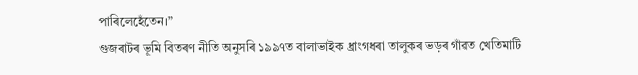পাৰিলেহেঁতেন।”
গুজৰাটৰ ভূমি বিতৰণ নীতি অনুসৰি ১৯৯৭ত বালাভাইক ধ্ৰাংগধৰা তালুকৰ ভড়ৰ গাঁৱত খেতিমাটি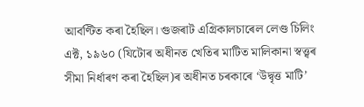আবণ্টিত কৰা হৈছিল। গুজৰাট এগ্ৰিকালচাৰেল লেণ্ড চিলিং এক্ট, ১৯৬০ (যিটোৰ অধীনত খেতিৰ মাটিত মালিকানা স্বত্ত্বৰ সীমা নিৰ্ধাৰণ কৰা হৈছিল)ৰ অধীনত চৰকাৰে ‘উদ্বৃত্ত মাটি’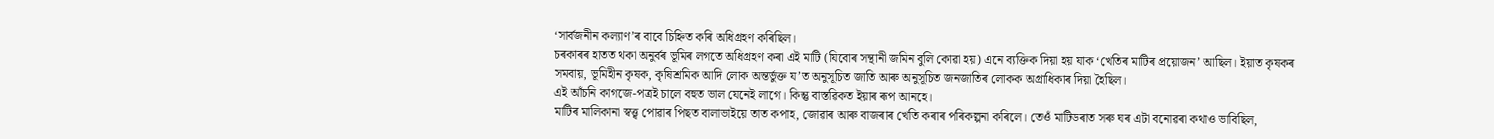‘সাৰ্বজনীন কল্যাণ’ৰ বাবে চিহ্নিত কৰি অধিগ্ৰহণ কৰিছিল।
চৰকাৰৰ হাতত থকা অনুৰ্বৰ ভূমিৰ লগতে অধিগ্ৰহণ কৰা এই মাটি (যিবোৰ সন্থানী জমিন বুলি কোৱা হয়) এনে ব্যক্তিক দিয়া হয় যাক ‘খেতিৰ মাটিৰ প্ৰয়োজন’ আছিল। ইয়াত কৃষকৰ সমবায়, ভূমিহীন কৃষক, কৃষিশ্ৰমিক আদি লোক অন্তৰ্ভুক্ত য’ত অনুসূচিত জাতি আৰু অনুসূচিত জনজাতিৰ লোকক অগ্ৰাধিকাৰ দিয়া হৈছিল।
এই আঁচনি কাগজে-পত্ৰই চালে বহুত ভাল যেনেই লাগে। কিন্তু বাস্তৱিকত ইয়াৰ ৰূপ আনহে।
মাটিৰ মালিকানা স্বত্ত্ব পোৱাৰ পিছত বালাভাইয়ে তাত কপাহ, জোৱাৰ আৰু বাজৰাৰ খেতি কৰাৰ পৰিকল্পনা কৰিলে। তেওঁ মাটিডৰাত সৰু ঘৰ এটা বনোৱৰা কথাও ভাবিছিল,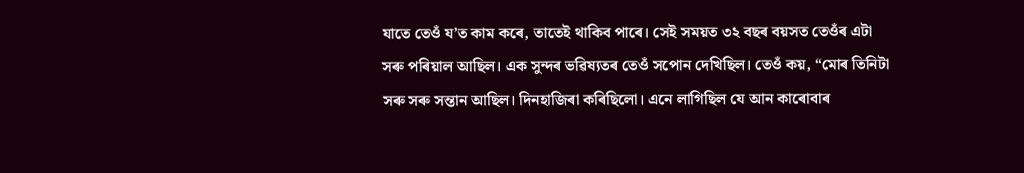যাতে তেওঁ য’ত কাম কৰে, তাতেই থাকিব পাৰে। সেই সময়ত ৩২ বছৰ বয়সত তেওঁৰ এটা সৰু পৰিয়াল আছিল। এক সুন্দৰ ভৱিষ্যতৰ তেওঁ সপোন দেখিছিল। তেওঁ কয়, “মোৰ তিনিটা সৰু সৰু সন্তান আছিল। দিনহাজিৰা কৰিছিলো। এনে লাগিছিল যে আন কাৰোবাৰ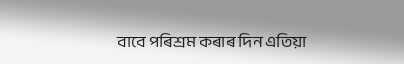বাবে পৰিশ্ৰম কৰাৰ দিন এতিয়া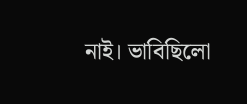নাই। ভাবিছিলো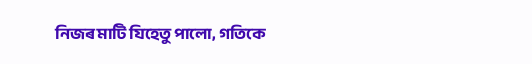নিজৰ মাটি যিহেতু পালো, গতিকে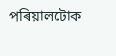পৰিয়ালটোক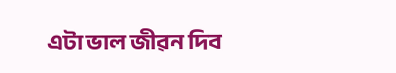এটা ভাল জীৱন দিব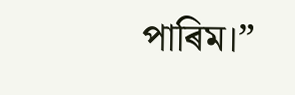পাৰিম।”